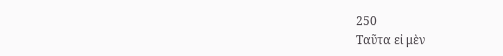250
Ταῦτα εἰ μὲν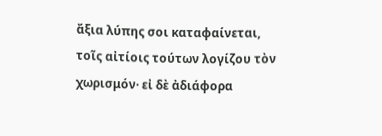ἄξια λύπης σοι καταφαίνεται, τοῖς αἰτίοις τούτων λογίζου τὸν χωρισμόν· εἰ δὲ ἀδιάφορα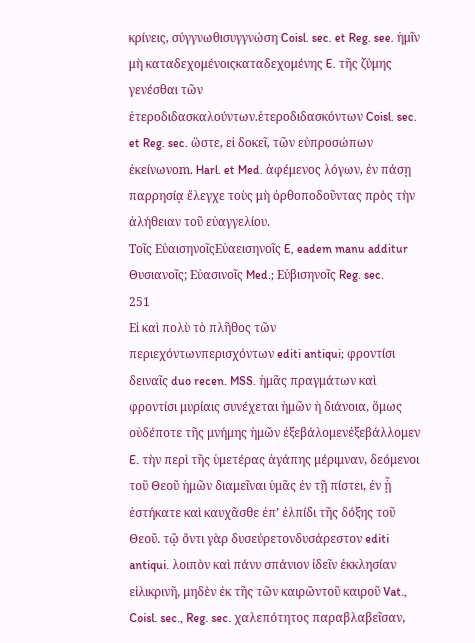κρίνεις, σύγγνωθισυγγνώση Coisl. sec. et Reg. see. ἡμῖν μὴ καταδεχομένοιςκαταδεχομένης E. τῆς ζύμης γενέσθαι τῶν ἑτεροδιδασκαλούντων.ἑτεροδιδασκόντων Coisl. sec. et Reg. sec. ὥστε, εἰ δοκεῖ, τῶν εὐπροσώπων ἐκείνωνom. Harl. et Med. ἀφέμενος λόγων, ἐν πάσῃ παρρησίᾳ ἔλεγχε τοὺς μὴ ὀρθοποδοῦντας πρὸς τὴν ἀλήθειαν τοῦ εὐαγγελίου.
Τοῖς ΕὐαισηνοῖςΕὐαεισηνοῖς E, eadem manu additur Θυσιανοῖς; Εὐασινοῖς Med.; Εὐβισηνοῖς Reg. sec.
251
Εἰ καὶ πολὺ τὸ πλῆθος τῶν περιεχόντωνπερισχόντων editi antiqui; φροντίσι δειναῖς duo recen. MSS. ἡμᾶς πραγμάτων καὶ φροντίσι μυρίαις συνέχεται ἡμῶν ἡ διάνοια, ὅμως οὐδέποτε τῆς μνήμης ἡμῶν ἐξεβάλομενἐξεβάλλομεν E. τὴν περὶ τῆς ὑμετέρας ἀγάπης μέριμναν, δεόμενοι τοῦ Θεοῦ ἡμῶν διαμεῖναι ὑμᾶς ἐν τῇ πίστει, ἐν ᾗ ἑστήκατε καὶ καυχᾶσθε ἐπʼ ἐλπίδι τῆς δόξης τοῦ Θεοῦ. τῷ ὄντι γὰρ δυσεύρετονδυσάρεστον editi antiqui. λοιπὸν καὶ πάνυ σπάνιον ἰδεῖν ἐκκλησίαν εἰλικρινῆ, μηδὲν ἐκ τῆς τῶν καιρῶντοῦ καιροῦ Vat., Coisl. sec., Reg. sec. χαλεπότητος παραβλαβεῖσαν,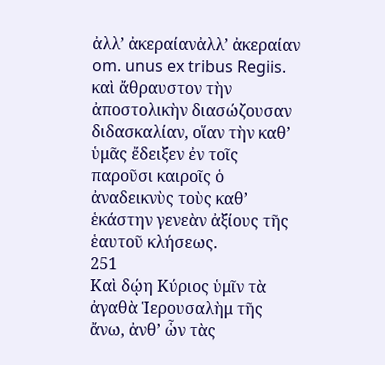ἀλλʼ ἀκεραίανἀλλ’ ἀκεραίαν om. unus ex tribus Regiis. καὶ ἄθραυστον τὴν ἀποστολικὴν διασώζουσαν διδασκαλίαν, οἵαν τὴν καθʼ ὑμᾶς ἔδειξεν ἐν τοῖς παροῦσι καιροῖς ὁ ἀναδεικνὺς τοὺς καθʼ ἑκάστην γενεὰν ἀξίους τῆς ἑαυτοῦ κλήσεως.
251
Καὶ δῴη Κύριος ὑμῖν τὰ ἀγαθὰ Ἱερουσαλὴμ τῆς ἄνω, ἀνθʼ ὧν τὰς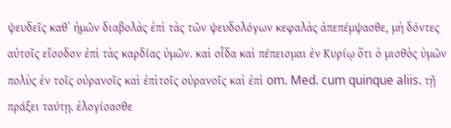ψευδεῖς καθʼ ἡμῶν διαβολὰς ἐπὶ τὰς τῶν ψευδολόγων κεφαλὰς ἀπεπέμψασθε, μὴ δόντες αὐτοῖς εἴσοδον ἐπὶ τὰς καρδίας ὑμῶν. καὶ οἶδα καὶ πέπεισμαι ἐν Κυρίῳ ὅτι ὁ μισθὸς ὑμῶν πολὺς ἐν τοῖς οὐρανοῖς καὶ ἐπὶτοῖς οὐρανοῖς καὶ ἐπὶ om. Med. cum quinque aliis. τῇ πράξει ταύτῃ. ἐλογίσασθε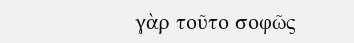γὰρ τοῦτο σοφῶς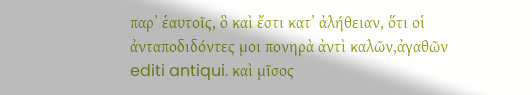παρʼ ἑαυτοῖς, ὃ καὶ ἔστι κατʼ ἀλήθειαν, ὅτι οἱ ἀνταποδιδόντες μοι πονηρὰ ἀντὶ καλῶν,ἀγαθῶν editi antiqui. καὶ μῖσος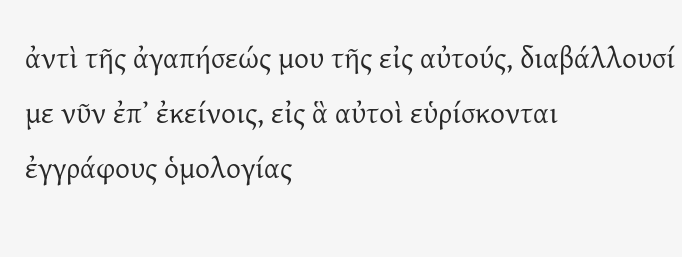ἀντὶ τῆς ἀγαπήσεώς μου τῆς εἰς αὐτούς, διαβάλλουσί με νῦν ἐπʼ ἐκείνοις, εἰς ἃ αὐτοὶ εὑρίσκονται ἐγγράφους ὁμολογίας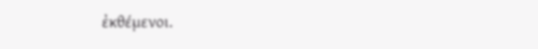ἐκθέμενοι.